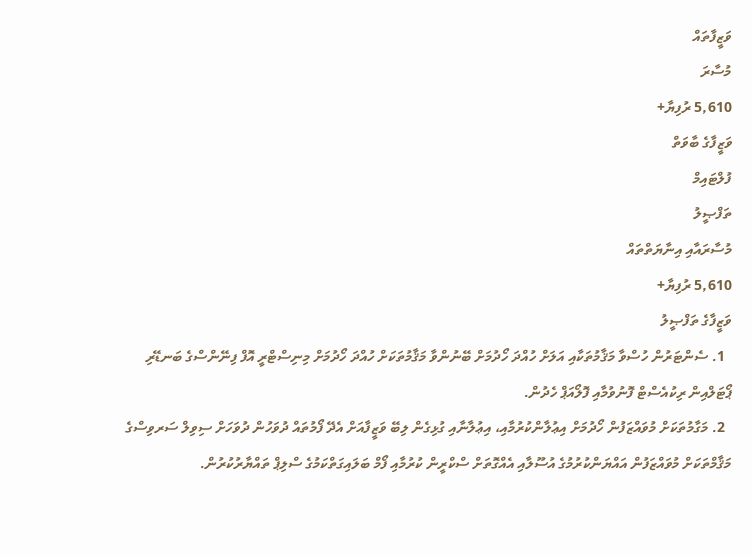ވަޒީފާތައް
މުސާރަ
5,610 ރުފިޔާ+
ވަޒީފާގެ ބާވަތް
ފުލްޓައިމް
ތަފްޞީލު
މުސާރައާއި އިނާޔަތްތައް
5,610 ރުފިޔާ+
ވަޒީފާގެ ތަފްޞީލު
  1. ސެންޓަރުން ހުސްވާ މަޤާމުތަކާއި އަލަށް ހުއްދަ ހޯދުމަށް ބޭނުންވާ މަޤާމުތަކަށް ހުއްދަ ހޯދުމަށް މިނިސްޓްރީ އޮފް ފިނޭންސްގެ ބަނޑޭރި ޕޯޓަލްއިން ރިކުއެސްޓް ފޮނުވުމާއި ފޮލޯއަޕް ހެދުން.
  2. މަގާމުތަކަށް މުވައްޒަފުން ހޯދުމަށް އިޢުލާންކުރުމާއި، އިޢުލާނާއި ގުޅިގެން ލިބޭ ވަޒީފާއަށް އެދޭ ފޯމުތައް ދުވަހުން ދުވަހަށް ސިވިލް ސަރވިސްގެ މަޤާމްތަކަށް މުވައްޒަފުން އައްޔަންކުރުމުގެ އުސޫލާއި އެއްގޮތަށް ސްކްރީން ކުރުމާއި ފޯމް ބަލައިގަތްކަމުގެ ސްލިޕް ތައްޔާރުކުރުން.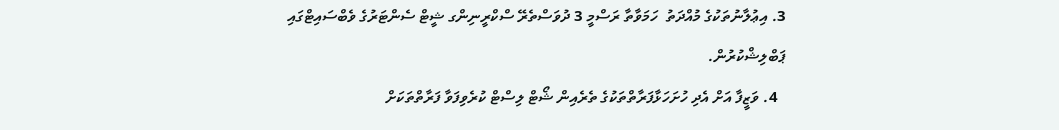3. އިޢުލާނުތަކުގެ މުއްދަތު  ހަމަވާތާ ރަސްމީ 3 ދުވަސްތެރޭ ސްކްރީނިންގ ޝީޓް ސެންޓަރުގެ ވެބްސައިޓްގައި ޕަބްލިޝްކުރުން.
  4. ވަޒީފާ އަށް އެދި ހުށަހަޅާފަރާތްތަކުގެ ތެރެއިން ޝޯޓް ލިސްޓް ކުރެވިފަވާ ފަރާތްތަކަށް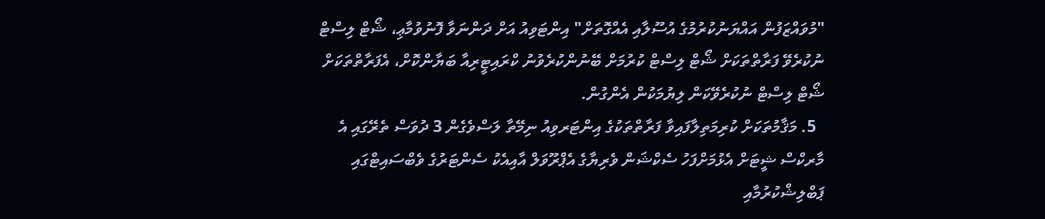"މުވައްޒަފުން އައްޔަނުކުރުމުގެ އުސޫލާއި އެއްގޮތަށް" އިންޓަވިއު އަށް ދަންނަވާ ފޮނުވުމާޢި، ޝޯޓް ލިސްޓް ނުކުރެވޭ ފަރާތްތަކަށް ޝޯޓް ލިސްޓް ކުރުމަށް ބޭނުންކުރެވުނު ކްރައިޓީރިއާ ބަޔާންކޮށް، އެފަރާތްތަކަށް ޝޯޓް ލިސްޓް ނުކުރެވޭކަން ލިޔުމަކުން އެންގުން.
  5. މަޤާމުތަކަށް ކުރިމަތިލާފައިވާ ފަރާތްތަކުގެ އިންޓަރވިއު ނިމޭތާ ލަސްވެގެން 3 ދުވަސް ތެރޭގައި އެ މާރކްސް ޝީޓަށް އެޅުމަށްފަހު ސެކްޝަން ވެރިޔާގެ އެޕްރޫވަލް އާއިއެކު ސެންޓަރުގެ ވެބްސައިޓްގައި ޕަބްލިޝްކުރުމާއި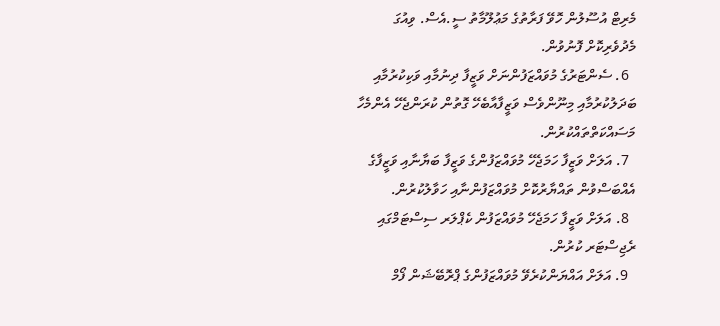މެރިޓް އުސޫލުން ހޮވޭ ފަރާތުގެ މަޢުލޫމާތު ސީ.އެސް. ވިއުގަ މެދުވެރިކޮށް ފޮނުވުން.
  6. ސެންޓަރުގެ މުވައްޒަފުންނަށް ވަޒީފާ ދިނުމާއި ވަކިކުރުމާއި ބަދަލުކުރުމާއި މިނޫންވެސް ވަޒީފާއާބެހޭ ގޮތުން ކުރަންޖެހޭ އެންމެހާ މަސައްކަތްތައްކުރުން.
  7. އަލަށް ވަޒީފާ ހަމަޖެހޭ މުވައްޒަފުންގެ ވަޒީފާ ބަޔާނާއި ވަޒީފާގެ އެއްބަސްވުން ތައްޔާރުކޮށް މުވައްޒަފުންނާއި ހަވާލުކުރުން.
  8. އަލަށް ވަޒީފާ ހަމަޖެހޭ މުވައްޒަފުން ކެޕްލަރ ސިސްޓަމްގައި ރެޖިސްޓަރ ކުރުން.
  9. އަލަށް އައްޔަންކުރެވޭ މުވައްޒަފުންގެ ޕްރޮބޭޝަން ފޯމް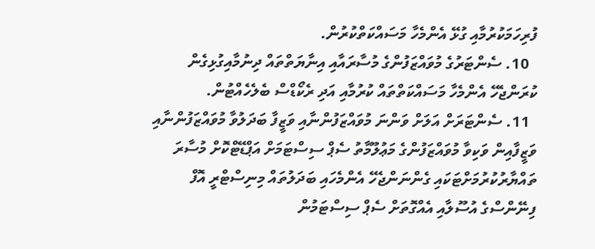ފުރިހަމަކުރުމާއި ގުޅޭ އެންމެހާ މަސައްކަތްކުރުން.
  10. ސެންޓަރުގެ މުވައްޒަފުންގެ މުސާރައާއި އިނާޔަތްތައް ދިނުމާއިގުޅިގެން ކުރަންޖެހޭ އެންމެހާ މަސައްކަތްތައް ކުރުމާއި އަދި ރެކޯޑްސް ބެލެހެއްޓުން.
  11. ސެންޓަރަށް އަލަށް ވަންނަ މުވައްޒަފުންނާއި ވަޒީފާ ބަދަލުވާ މުވައްޒަފުންނާއި ވަޒީފާއިން ވަކިވާ މުވައްޒަފުންގެ މަޢުލޫމާތު ސެޕް ސިސްޓަމަށް އަޕްޑޭޓްކޮށް މުސާރަ ތައްޔާރުކުރުމަށްޓަކައި ގެންނަންޖެހޭ އެންމެހައި ބަދަލުތައް މިނިސްޓްރީ އޮފް ފިނޭންސްގެ އުސޫލާއި އެއްގޮތަށް ސެޕް ސިސްޓަމުން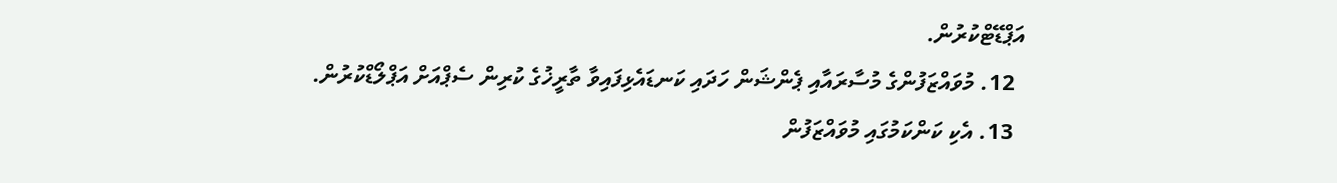އަޕްޑޭޓްކުރުން.
  12. މުވައްޒަފުންގެ މުސާރައާއި ޕެންޝަން ހަދައި ކަނޑައެޅިފައިވާ ތާރީޚުގެ ކުރިން ސެޕްއަށް އަޕްލޯޑްކުރުން.
  13. އެކި ކަންކަމުގައި މުވައްޒަފުން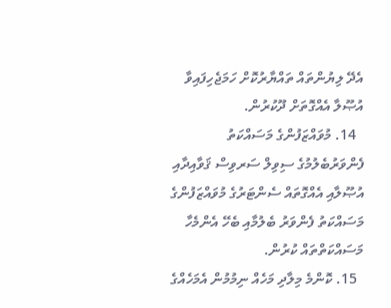އެދޭ ލިޔުންތައް ތައްޔާރުކޮށް ހަމަޖެހިފައިވާ އުޞޫލާ އެއްގޮތަށް ދޫކުރުން.
  14. މުވައްޒަފުންގެ މަސައްކަތު ފެންވަރުބެލުމުގެ ސިވިލް ސަރވިސް ޤަވާއިދާއި އުޞޫލާއި އެއްގޮތައް ސެންޓަރުގެ މުވައްޒަފުންގެ މަސައްކަތު ފެންވަރު ބެލުމާއި ބެހޭ އެންމެހާ މަސައްކަތްތައް ކުރުން.
  15. ކޮންމެ މިލާދި މަހެއް ނިމުމުން އެމަހެއްގެ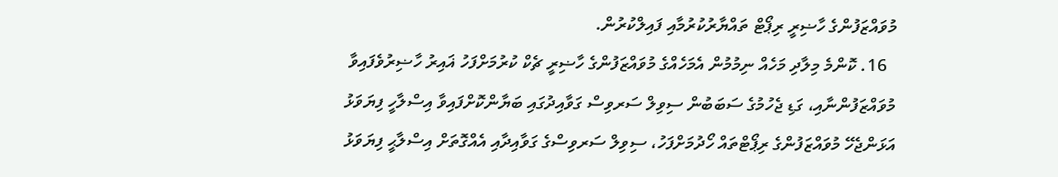މުވައްޒަފުންގެ ހާޟިރީ ރިޕޯޓް ތައްޔާރުކުރުމާއި ފައިލްކުރުން.
  16. ކޮންމެ މިލާދި މަހެއް ނިމުމުން އެމަހެއްގެ މުވައްޒަފުންގެ ހާޟިރީ ޗެކް ކުރުމަށްފަހު ޣައިރު ހާޟިރުވެފައިވާ މުވައްޒަފުންނާއި، ގަޑި ޖެހުމުގެ ސަބަބުން ސިވިލް ސަރވިސް ގަވާއިދުގައި ބަޔާންކޮށްފައިވާ އިސްލާހީ ފިޔަވަޅު އަޅަންޖެހޭ މުވައްޒަފުންގެ ރިޕޯޓްތައް ހޯދުމަށްފަހު، ސިވިލް ސަރވިސްގެ ގަވާއިދާއި އެއްގޮތަށް އިސްލާޙީ ފިޔަވަޅު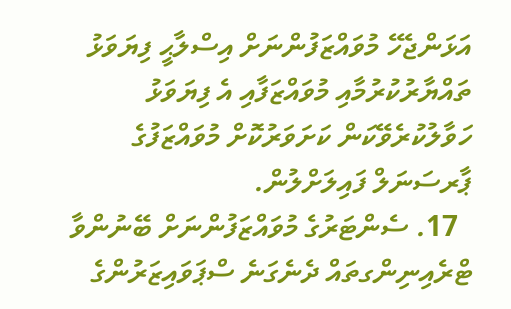އަޅަންޖެހޭ މުވައްޒަފުންނަށް އިސްލާޙީ ފިޔަވަޅު ތައްޔާރުކުރުމާއި މުވައްޒަފާއި އެ ފިޔަވަޅު ހަވާލުކުރެވޭކަން ކަށަވަރުކޮށް މުވައްޒަފުގެ ޕާރސަނަލް ފައިލަށްލުން.
  17. ސެންޓަރުގެ މުވައްޒަފުންނަށް ބޭނުންވާ ޓްރެއިނިންގތައް ދެނެގަނެ ސްޕަވައިޒަރުންގެ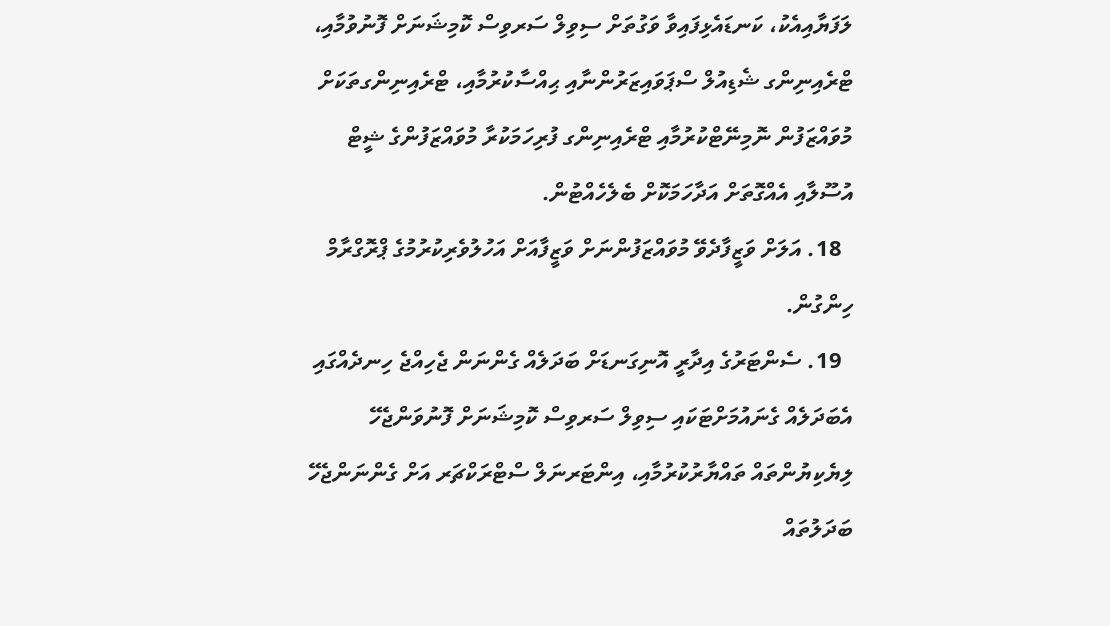ލަފަޔާއިއެކު، ކަނޑައެޅިފައިވާ ވަގުތަށް ސިވިލް ސަރވިސް ކޮމިޝަނަށް ފޮނުވުމާއި، ޓްރެއިނިންގ ޝެޑިއުލް ސްޕަވައިޒަރުންނާއި ޙިއްސާކުރުމާއި، ޓްރެއިނިންގތަކަށް މުވައްޒަފުން ނޮމިނޭޓްކުރުމާއި ޓްރެއިނިންގ ފުރިހަމަކުރާ މުވައްޒަފުންގެ ޝީޓް  އުސޫލާއި އެއްގޮތަށް އަދާހަމަކޮށް ބެލެހެއްޓުން.
  18. އަލަށް ވަޒީފާދެވޭ މުވައްޒަފުންނަށް ވަޒީފާއަށް އަހުލުވެރިކުރުމުގެ ޕްރޮގްރާމް ހިންގުން.
  19. ސެންޓަރުގެ އިދާރީ އޮނިގަނޑަށް ބަދަލެއް ގެންނަން ޖެހިއްޖެ ހިނދެއްގައި އެބަދަލެއް ގެނައުމަށްޓަކައި ސިވިލް ސަރވިސް ކޮމިޝަނަށް ފޮނުވަންޖެހޭ ލިޔެކިޔުންތައް ތައްޔާރުކުރުމާއި، އިންޓަރނަލް ސްޓްރަކްޗަރ އަށް ގެންނަންޖެހޭ ބަދަލުތައް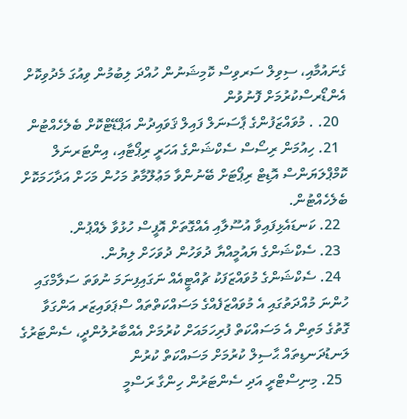ގެނައުމާއި، ސިވިލް ސަރވިސް ކޮމިޝަނުން ހުއްދަ ލިބުމުން ވިއުގަ މެދުވިކޮށް އެންޑޯރސްކުރުމަށް ފޮނުވުން
  20. . މުވައްޒަފުންގެ ޕާސަނަލް ފައިލް ޤަވައިދުން އަޕްޑޭޓްކޮށް ބެލެހެއްޓުން
  21. ހިއުމަން ރިސޯސް ސެކްޝަންގެ އަހަރީ ރިޕޯޓާއި، އިންޓަރނަލް ކޮމްޕްލަޔަންސް އޮޑިޓް ރިޕޯޓަށް ބޭނުންވާ މަޢުލޫމާތު މަހުން މަހަށް އަދާހަމަކޮށް ބެލެހެއްޓުން.
  22. ކަނޑައެޅިފައިވާ އުސޫލާއި އެއްގޮތަށް އޮފީސް ހުޅުވާ ލެއްޕުން.
  23. ސެކްޝަންގެ ޔައުމީއްޔާ ދުވަހުން ދުވަހަށް ލިޔުން.
  24. ސެކްޝަންގެ މުވައްޒަފަކު ޗުއްޓީއެއް ނަގައިފިނަމަ ނުވަތަ ސަލާމްގައި ހުންނަ މުއްދަތުގައި އެ މުވައްޒަފެއްގެ މަސައްކަތްތައް ސްޕަވައިޒަރ އަންގަވާ ގޮތުގެ މަތިން އެ މަސައްކަތް ފުރިހަމައަށް ކުރުމަށް އެއްބާރުލުންދީ، ސެންޓަރުގެ ލަނޑުދަނޑިތައް ޙާސިލް ކުރުމަށް މަސައްކަތް ކުރުން
  25. މިނިސްޓްރީ އަދި ސެންޓަރުން ހިންގާ ރަސްމީ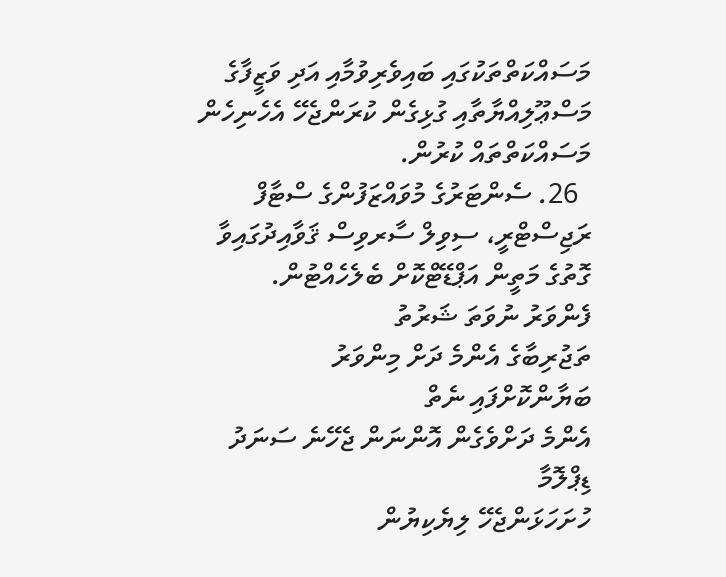މަސައްކަތްތަކުގައި ބައިވެރިވުމާއި އަދި ވަޒީފާގެ މަސްޢޫލިއްޔާތާއި ގުޅިގެން ކުރަންޖެހޭ އެހެނިހެން މަސައްކަތްތައް ކުރުން.
  26. ސެންޓަރުގެ މުވައްޒަފުންގެ ސްޓާފް ރަޖިސްޓްރީ، ސިވިލް ސާރވިސް ޤަވާއިދުގައިވާ ގޮތުގެ މަތީން އަޕްޑޭޓްކޮށް ބެލެހެއްޓުން.
ފެންވަރު ނުވަތަ ޝަރުތު
ތަޖުރިބާގެ އެންމެ ދަށް މިންވަރު
ބަޔާންކޮށްފައި ނެތް
އެންމެ ދަށްވެގެން އޮންނަން ޖެހޭނެ ސަނަދު
ޑިޕްލޮމާ
ހުށަހަޅަންޖެހޭ ލިޔެކިޔުން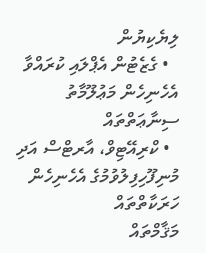ލިޔެކިޔުން
  • ގެޒެޓުން އެޕްލައި ކުރައްވާ
އެހެނިހެން މަޢުލޫމާތު
ސިނާޢަތްތައް
  • ކްރިއޭޓިވް، އާރޓްސް އަދި މުނިފޫހިފިލުވުމުގެ އެހެނިހެން ހަރަކާތްތައް
މަޤާމްތައް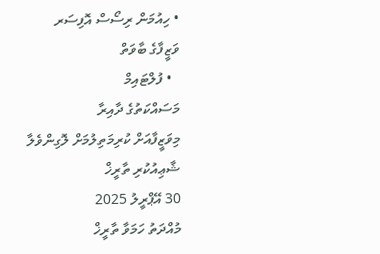• ހިއުމަން ރިސޯސް އޮފިސަރ
ވަޒީފާގެ ބާވަތް
  • ފުލްޓައިމް
މަސައްކަތުގެ ދާއިރާ
މިވަޒީފާއަށް ކުރިމަތިލުމަށް ލޮގިންވެލާ
ޝާޢިއުކުރި ތާރީޚް
30 އޭޕްރީލު 2025
މުއްދަތު ހަމަވާ ތާރީޚް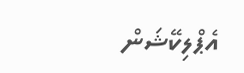އެޕްލިކޭޝަން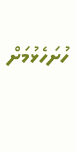ހުށަހެޅުމަށް